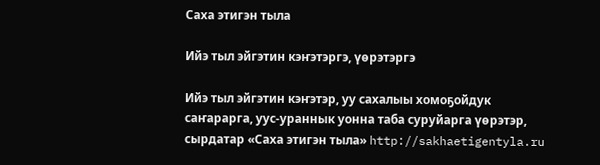Саха этигэн тыла

Ийэ тыл эйгэтин кэҥэтэргэ, үөрэтэргэ

Ийэ тыл эйгэтин кэҥэтэр, уу сахалыы хомоҕойдук саҥарарга, уус-ураннык уонна таба суруйарга үөрэтэр, сырдатар «Саха этигэн тыла» http://sakhaetigentyla.ru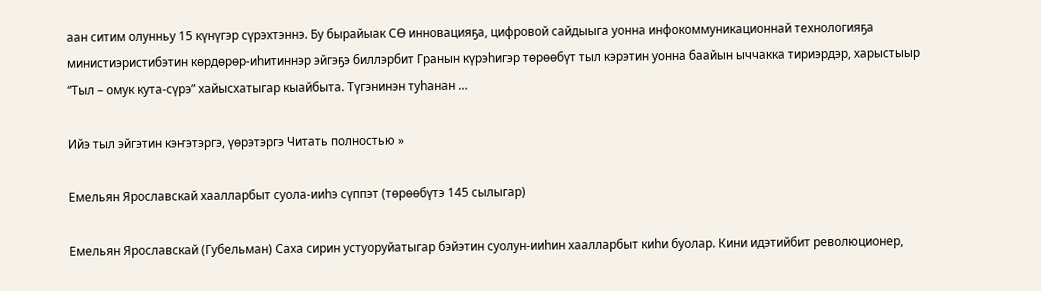аан ситим олунньу 15 күнүгэр сүрэхтэннэ. Бу бырайыак СӨ инновацияҕа, цифровой сайдыыга уонна инфокоммуникационнай технологияҕа министиэристибэтин көрдөрөр-иһитиннэр эйгэҕэ биллэрбит Гранын күрэһигэр төрөөбүт тыл кэрэтин уонна баайын ыччакка тириэрдэр, харыстыыр “Тыл – омук кута-сүрэ” хайысхатыгар кыайбыта. Түгэнинэн туһанан …

Ийэ тыл эйгэтин кэҥэтэргэ, үөрэтэргэ Читать полностью »

Емельян Ярославскай хаалларбыт суола-ииһэ сүппэт (төрөөбүтэ 145 сылыгар)

Емельян Ярославскай (Губельман) Саха сирин устуоруйатыгар бэйэтин суолун-ииһин хаалларбыт киһи буолар. Кини идэтийбит революционер,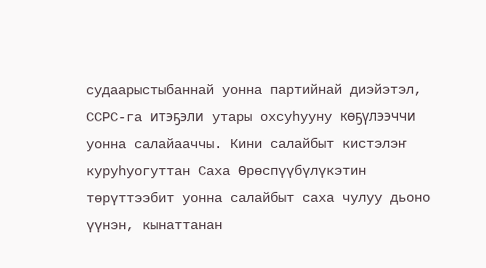судаарыстыбаннай уонна партийнай диэйэтэл, ССРС-га итэҕэли утары охсуһууну көҕүлээччи уонна салайааччы. Кини салайбыт кистэлэҥ куруһуогуттан Саха Өрөспүүбүлүкэтин  төрүттээбит уонна салайбыт саха чулуу дьоно үүнэн, кынаттанан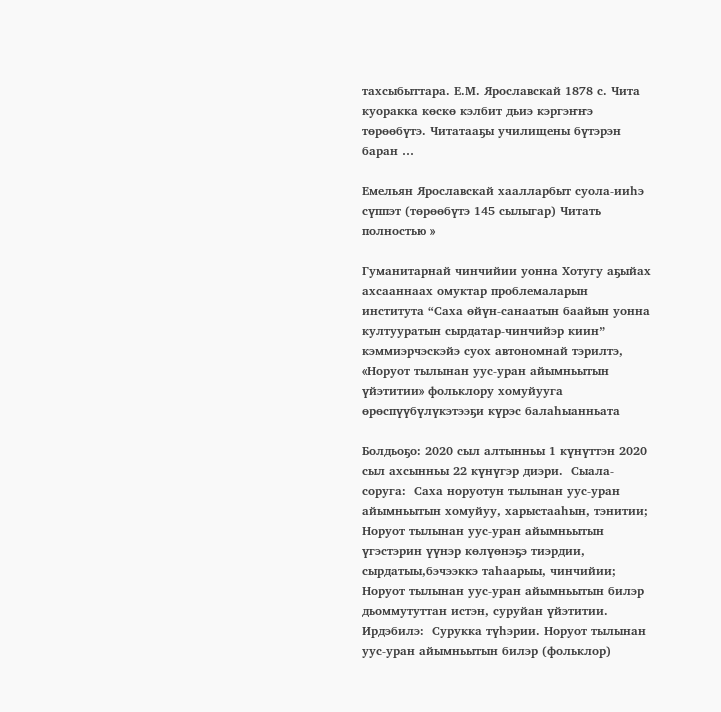тахсыбыттара. Е.М. Ярославскай 1878 с. Чита куоракка көскө кэлбит дьиэ кэргэҥҥэ төрөөбүтэ. Читатааҕы училищены бүтэрэн баран …

Емельян Ярославскай хаалларбыт суола-ииһэ сүппэт (төрөөбүтэ 145 сылыгар) Читать полностью »

Гуманитарнай чинчийии уонна Хотугу аҕыйах ахсааннаах омуктар проблемаларын института “Саха өйүн-санаатын баайын уонна култууратын сырдатар-чинчийэр киин” кэммиэрчэскэйэ суох автономнай тэрилтэ, «Норуот тылынан уус-уран айымньытын үйэтитии» фольклору хомуйууга өрөспүүбүлүкэтээҕи күрэс балаһыанньата

Болдьоҕо: 2020 сыл алтынньы 1 күнүттэн 2020 сыл ахсынньы 22 күнүгэр диэри.  Сыала-соруга:  Саха норуотун тылынан уус-уран айымньытын хомуйуу, харыстааһын, тэнитии;  Норуот тылынан уус-уран айымньытын үгэстэрин үүнэр көлүөнэҕэ тиэрдии, сырдатыы,бэчээккэ таһаарыы, чинчийии;  Норуот тылынан уус-уран айымньытын билэр дьоммутуттан истэн, суруйан үйэтитии.  Ирдэбилэ:  Сурукка түһэрии. Норуот тылынан уус-уран айымньытын билэр (фольклор)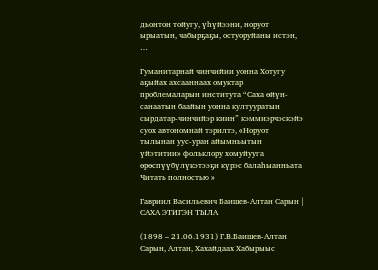дьонтон тойугу, үһүйээни, норуот ырыатын, чабырҕаҕы, остуоруйаны истэн, …

Гуманитарнай чинчийии уонна Хотугу аҕыйах ахсааннаах омуктар проблемаларын института “Саха өйүн-санаатын баайын уонна култууратын сырдатар-чинчийэр киин” кэммиэрчэскэйэ суох автономнай тэрилтэ, «Норуот тылынан уус-уран айымньытын үйэтитии» фольклору хомуйууга өрөспүүбүлүкэтээҕи күрэс балаһыанньата Читать полностью »

Гавриил Васильевич Баишев-Алтан Сарын | САХА ЭТИГЭН ТЫЛА

(1898 – 21.06.1931) Г.В.Баишев-Алтан Сарын, Алтан, Хахайдаах Хабырыыс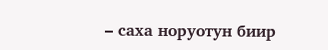– саха норуотун биир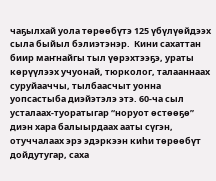чаҕылхай уола төрөөбүтэ 125 үбүлүөйдээх сыла быйыл бэлиэтэнэр.  Кини сахаттан биир маҥнайгы тыл үөрэхтээҕэ, ураты көрүүлээх учуонай, тюрколог, талааннаах суруйааччы, тылбаасчыт уонна уопсастыба диэйэтэлэ этэ. 60-ча сыл усталаах-туоратыгар “норуот өстөөҕө” диэн хара балыырдаах ааты сүгэн, отуччалаах эрэ эдэркээн киһи төрөөбүт дойдутугар, саха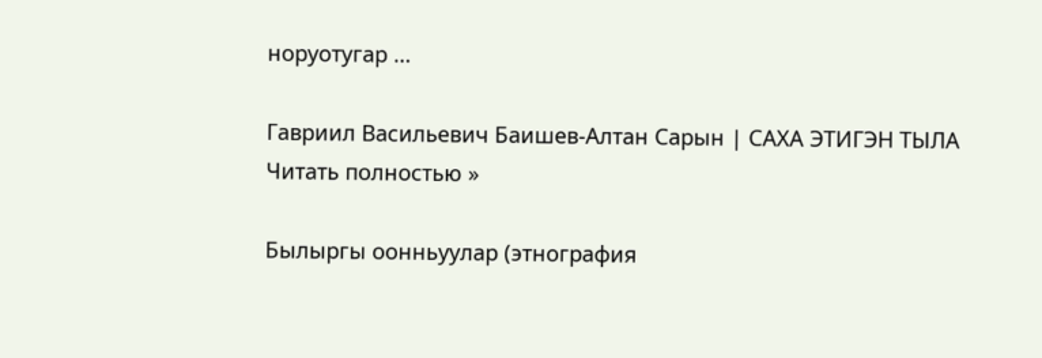норуотугар …

Гавриил Васильевич Баишев-Алтан Сарын | САХА ЭТИГЭН ТЫЛА Читать полностью »

Былыргы оонньуулар (этнография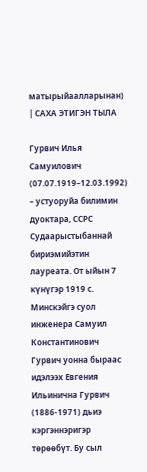матырыйаалларынан) | САХА ЭТИГЭН ТЫЛА

Гурвич Илья Самуилович (07.07.1919–12.03.1992) – устуоруйа билимин дуоктара, ССРС Судаарыстыбаннай бириэмийэтин лауреата. От ыйын 7 күнүгэр 1919 с. Минскэйгэ суол инженера Самуил Константинович Гурвич уонна быраас идэлээх Евгения Ильинична Гурвич (1886-1971) дьиэ кэргэннэригэр төрөөбүт. Бу сыл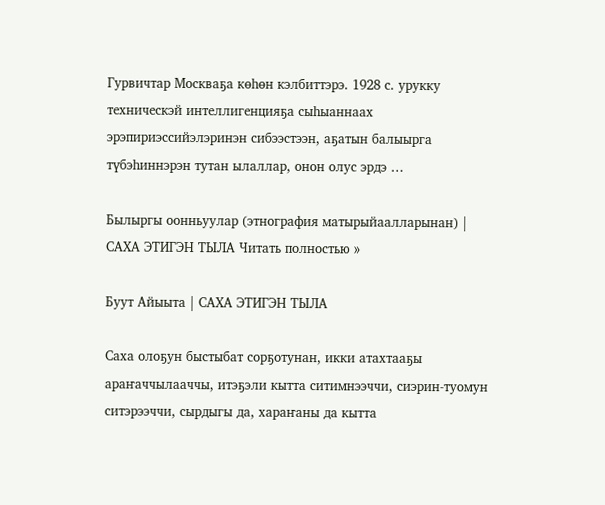Гурвичтар Москваҕа көһөн кэлбиттэрэ. 1928 с. урукку техническэй интеллигенцияҕа сыһыаннаах эрэпириэссийэлэринэн сибээстээн, аҕатын балыырга түбэһиннэрэн тутан ылаллар, онон олус эрдэ …

Былыргы оонньуулар (этнография матырыйаалларынан) | САХА ЭТИГЭН ТЫЛА Читать полностью »

Буут Айыыта | САХА ЭТИГЭН ТЫЛА

Саха олоҕун быстыбат сорҕотунан, икки атахтааҕы араҥаччылааччы, итэҕэли кытта ситимнээччи, сиэрин-туомун ситэрээччи, сырдыгы да, хараҥаны да кытта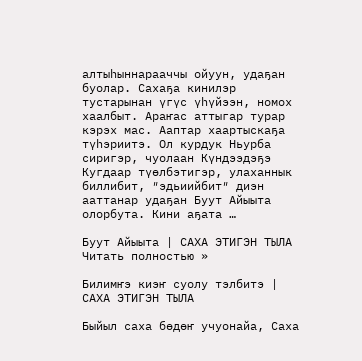алтыһыннарааччы ойуун, удаҕан буолар. Сахаҕа кинилэр тустарынан үгүс үһүйээн, номох хаалбыт. Араҥас аттыгар турар кэрэх мас. Ааптар хаартыскаҕа түһэриитэ. Ол курдук Ньурба сиригэр, чуолаан Күндээдэҕэ Кугдаар түөлбэтигэр, улаханнык биллибит, ″эдьиийбит″ диэн ааттанар удаҕан Буут Айыыта олорбута. Кини аҕата …

Буут Айыыта | САХА ЭТИГЭН ТЫЛА Читать полностью »

Билимҥэ киэҥ суолу тэлбитэ | САХА ЭТИГЭН ТЫЛА

Быйыл саха бөдөҥ учуонайа, Саха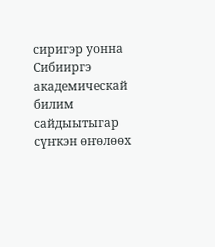сиригэр уонна Сибииргэ академическай билим сайдыытыгар сүҥкэн өҥөлөөх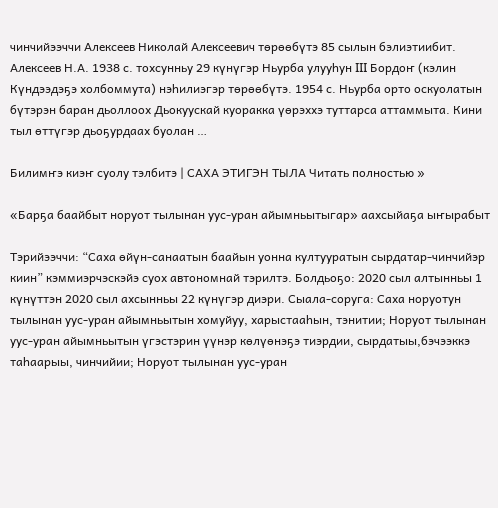чинчийээччи Алексеев Николай Алексеевич төрөөбүтэ 85 сылын бэлиэтиибит. Алексеев Н.А. 1938 с. тохсунньу 29 күнүгэр Ньурба улууһун III Бордоҥ (кэлин Күндээдэҕэ холбоммута) нэһилиэгэр төрөөбүтэ. 1954 с. Ньурба орто оскуолатын бүтэрэн баран дьоллоох Дьокуускай куоракка үөрэххэ туттарса аттаммыта. Кини тыл өттүгэр дьоҕурдаах буолан …

Билимҥэ киэҥ суолу тэлбитэ | САХА ЭТИГЭН ТЫЛА Читать полностью »

«Барҕа баайбыт норуот тылынан уус-уран айымньытыгар» аахсыйаҕа ыҥырабыт

Тэрийээччи: “Саха өйүн-санаатын баайын уонна култууратын сырдатар-чинчийэр киин” кэммиэрчэскэйэ суох автономнай тэрилтэ. Болдьоҕо: 2020 сыл алтынньы 1 күнүттэн 2020 сыл ахсынньы 22 күнүгэр диэри. Сыала-соруга: Саха норуотун тылынан уус-уран айымньытын хомуйуу, харыстааһын, тэнитии; Норуот тылынан уус-уран айымньытын үгэстэрин үүнэр көлүөнэҕэ тиэрдии, сырдатыы,бэчээккэ таһаарыы, чинчийии; Норуот тылынан уус-уран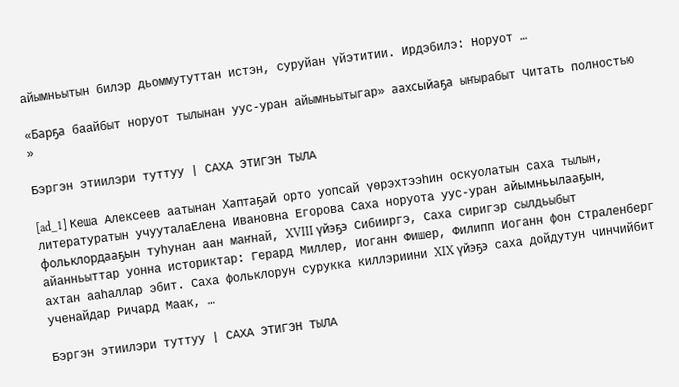айымньытын билэр дьоммутуттан истэн, суруйан үйэтитии. Ирдэбилэ: Норуот …

«Барҕа баайбыт норуот тылынан уус-уран айымньытыгар» аахсыйаҕа ыҥырабыт Читать полностью »

Бэргэн этиилэри туттуу | САХА ЭТИГЭН ТЫЛА

[ad_1] Кеша Алексеев аатынан Хаптаҕай орто уопсай үөрэхтээһин оскуолатын саха тылын, литературатын учууталаЕлена Ивановна Егорова Саха норуота уус-уран айымньылааҕын, фольклордааҕын туһунан аан маҥнай, XVIII үйэҕэ Сибииргэ, Саха сиригэр сылдьыбыт айанньыттар уонна историктар: Герард Миллер, Иоганн Фишер, Филипп Иоганн фон Страленберг ахтан ааһаллар эбит. Саха фольклорун сурукка киллэриини XIX үйэҕэ саха дойдутун чинчийбит ученайдар Ричард Маак, …

Бэргэн этиилэри туттуу | САХА ЭТИГЭН ТЫЛА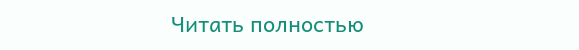Читать полностью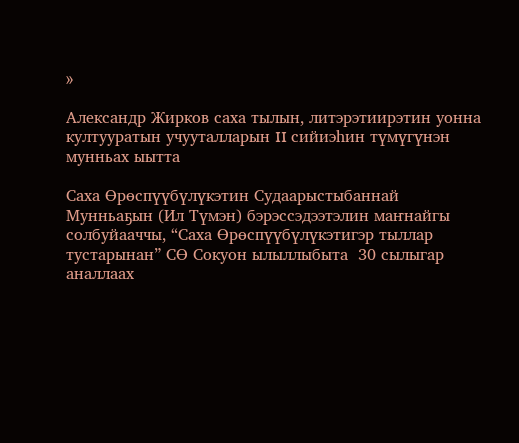»

Александр Жирков саха тылын, литэрэтиирэтин уонна култууратын учууталларын II сийиэһин түмүгүнэн мунньах ыытта

Саха Өрөспүүбүлүкэтин Судаарыстыбаннай Мунньаҕын (Ил Түмэн) бэрэссэдээтэлин маҥнайгы солбуйааччы, “Саха Өрөспүүбүлүкэтигэр тыллар тустарынан” СӨ Сокуон ылыллыбыта  30 сылыгар аналлаах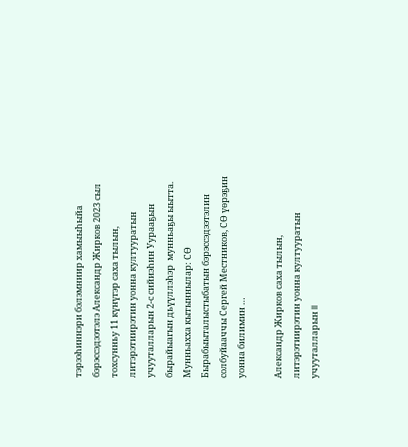тэрээһиннэри бэлэмниир хамыыһыйа бэрэссэдээтэлэ Александр Жирков 2023 сыл тохсунньу 11 күнүгэр саха тылын, литэрэтиирэтин уонна култууратын учууталларын 2-с сийиэһин Уурааҕын бырайыагын дьүүллэһэр  мунньаҕы ыытта. Мунньахха кытыннылар: СӨ Бырабыыталыстыбатын бэрэссэдээтэлин солбуйааччы Сергей Местников, СӨ үөрэҕин уонна билимин …

Александр Жирков саха тылын, литэрэтиирэтин уонна култууратын учууталларын II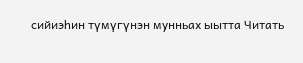сийиэһин түмүгүнэн мунньах ыытта Читать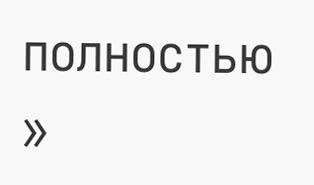полностью »